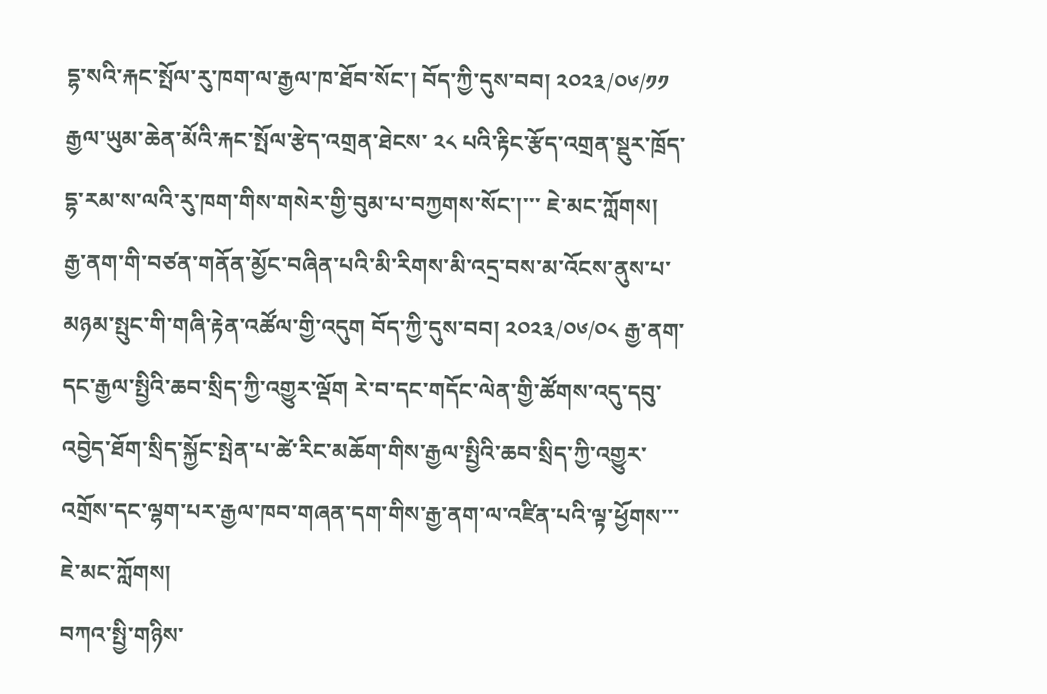དྷ་སའི་རྐང་སྤོལ་རུ་ཁག་ལ་རྒྱལ་ཁ་ཐོབ་སོང་། བོད་ཀྱི་དུས་བབ། ༢༠༢༣/༠༦/༡༡ རྒྱལ་ཡུམ་ཆེན་མོའི་རྐང་སྤོལ་རྩེད་འགྲན་ཐེངས་ ༢༨ པའི་རྟིང་རྩོད་འགྲན་སྡུར་ཁྲོད་དྷ་རམ་ས་ལའི་རུ་ཁག་གིས་གསེར་གྱི་བུམ་པ་བཀྱགས་སོང་།་་་ ཇེ་མང་ཀློགས།
རྒྱ་ནག་གི་བཙན་གནོན་མྱོང་བཞིན་པའི་མི་རིགས་མི་འདྲ་བས་མ་འོངས་ནུས་པ་མཉམ་སྤུང་གི་གཞི་རྟེན་འཚོལ་གྱི་འདུག བོད་ཀྱི་དུས་བབ། ༢༠༢༣/༠༦/༠༨ རྒྱ་ནག་དང་རྒྱལ་སྤྱིའི་ཆབ་སྲིད་ཀྱི་འགྱུར་ལྡོག རེ་བ་དང་གདོང་ལེན་གྱི་ཚོགས་འདུ་དབུ་འབྱེད་ཐོག་སྲིད་སྐྱོང་སྤེན་པ་ཚེ་རིང་མཆོག་གིས་རྒྱལ་སྤྱིའི་ཆབ་སྲིད་ཀྱི་འགྱུར་འགྲོས་དང་ལྷག་པར་རྒྱལ་ཁབ་གཞན་དག་གིས་རྒྱ་ནག་ལ་འཛིན་པའི་ལྟ་ཕྱོགས་་་ ཇེ་མང་ཀློགས།
བཀའ་སྤྱི་གཉིས་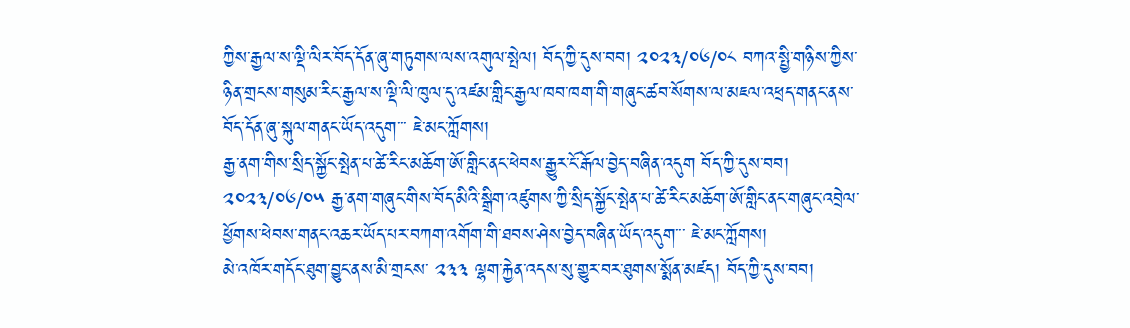ཀྱིས་རྒྱལ་ས་ལྡི་ལིར་བོད་དོན་ཞུ་གཏུགས་ལས་འགུལ་སྤེལ། བོད་ཀྱི་དུས་བབ། ༢༠༢༣/༠༦/༠༨ བཀའ་སྤྱི་གཉིས་ཀྱིས་ཉིན་གྲངས་གསུམ་རིང་རྒྱལ་ས་ལྡི་ལི་ཁུལ་དུ་འཛམ་གླིང་རྒྱལ་ཁབ་ཁག་གི་གཞུང་ཚབ་སོགས་ལ་མཇལ་འཕྲད་གནང་ནས་བོད་དོན་ཞུ་སྐུལ་གནང་ཡོད་འདུག་་་ ཇེ་མང་ཀློགས།
རྒྱ་ནག་གིས་སྲིད་སྐྱོང་སྤེན་པ་ཚེ་རིང་མཆོག་ཨོ་གླིང་ནང་ཕེབས་རྒྱུར་ངོ་རྒོལ་བྱེད་བཞིན་འདུག བོད་ཀྱི་དུས་བབ། ༢༠༢༣/༠༦/༠༥ རྒྱ་ནག་གཞུང་གིས་བོད་མིའི་སྒྲིག་འཛུགས་ཀྱི་སྲིད་སྐྱོང་སྤེན་པ་ཚེ་རིང་མཆོག་ཨོ་གླིང་ནང་གཞུང་འབྲེལ་ཕྱོགས་ཕེབས་གནང་འཆར་ཡོད་པར་བཀག་འགོག་གི་ཐབས་ཤེས་བྱེད་བཞིན་ཡོད་འདུག་་་ ཇེ་མང་ཀློགས།
མེ་འཁོར་གདོང་ཐུག་བྱུང་ནས་མི་གྲངས་ ༢༣༣ ལྷག་རྐྱེན་འདས་སུ་གྱུར་བར་ཐུགས་སྨོན་མཛད། བོད་ཀྱི་དུས་བབ།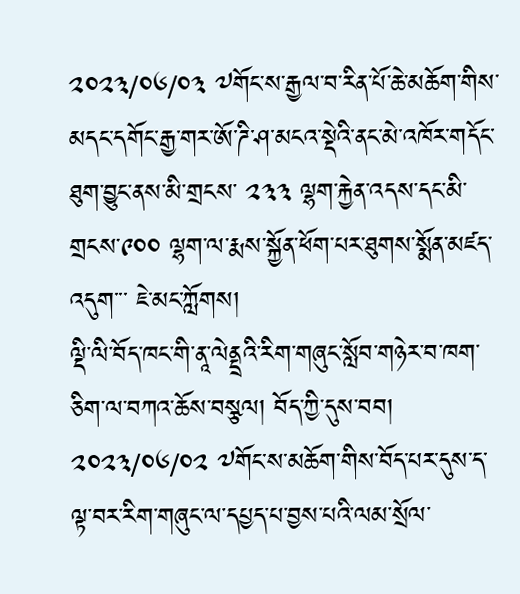༢༠༢༣/༠༦/༠༣ ༧གོང་ས་རྒྱལ་བ་རིན་པོ་ཆེ་མཆོག་གིས་མདང་དགོང་རྒྱ་གར་ཨོ་ཌི་ཤ་མངའ་སྡེའི་ནང་མེ་འཁོར་གདོང་ཐུག་བྱུང་ནས་མི་གྲངས་ ༢༣༣ ལྷག་རྐྱེན་འདས་དང་མི་གྲངས་༩༠༠ ལྷག་ལ་རྨས་སྐྱོན་ཕོག་པར་ཐུགས་སྨོན་མཛད་འདུག་་་ ཇེ་མང་ཀློགས།
ལྡི་ལི་བོད་ཁང་གི་ནཱ་ལེནྡྲའི་རིག་གཞུང་སློབ་གཉེར་བ་ཁག་ཅིག་ལ་བཀའ་ཆོས་བསྩལ། བོད་ཀྱི་དུས་བབ། ༢༠༢༣/༠༦/༠༢ ༧གོང་ས་མཆོག་གིས་བོད་པར་དུས་ད་ལྟ་བར་རིག་གཞུང་ལ་དཔྱད་པ་བྱས་པའི་ལམ་སྲོལ་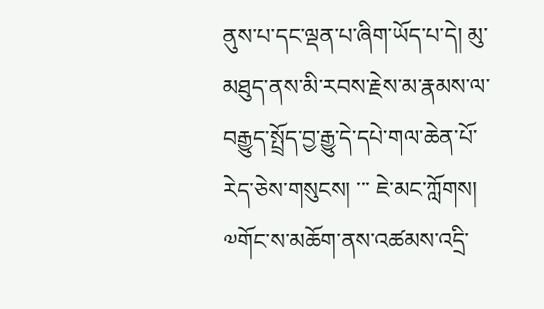ནུས་པ་དང་ལྡན་པ་ཞིག་ཡོད་པ་དེ། མུ་མཐུད་ནས་མི་རབས་རྗེས་མ་རྣམས་ལ་བརྒྱུད་སྤྲོད་བྱ་རྒྱུ་དེ་དཔེ་གལ་ཆེན་པོ་རེད་ཅེས་གསུངས། ་་་ ཇེ་མང་ཀློགས།
༧གོང་ས་མཆོག་ནས་འཚམས་འདྲི་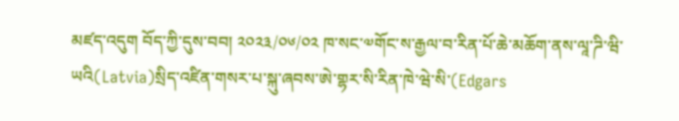མཛད་འདུག བོད་ཀྱི་དུས་བབ། ༢༠༢༣/༠༦/༠༢ ཁ་སང་༧གོང་ས་རྒྱལ་བ་རིན་པོ་ཆེ་མཆོག་ནས་ལཱ་ཌི་ཝི་ཡའི(Latvia)སྲིད་འཛིན་གསར་པ་སྐུ་ཞབས་ཨེ་གྷར་སི་རིན་ཁེ་ཝེ་སི་(Edgars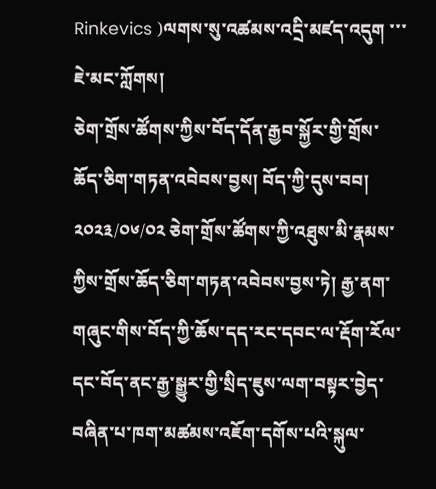Rinkevics )ལགས་སུ་འཚམས་འདྲི་མཛད་འདུག ་་་ ཇེ་མང་ཀློགས།
ཅེག་གྲོས་ཚོགས་ཀྱིས་བོད་དོན་རྒྱབ་སྐྱོར་གྱི་གྲོས་ཆོད་ཅིག་གཏན་འབེབས་བྱས། བོད་ཀྱི་དུས་བབ། ༢༠༢༣/༠༦/༠༢ ཅེག་གྲོས་ཚོགས་ཀྱི་འཐུས་མི་རྣམས་ཀྱིས་གྲོས་ཆོད་ཅིག་གཏན་འབེབས་བྱས་ཏེ། རྒྱ་ནག་གཞུང་གིས་བོད་ཀྱི་ཆོས་དད་རང་དབང་ལ་རྡོག་རོལ་དང་བོད་ནང་རྒྱ་སྒྱུར་གྱི་སྲིད་ཇུས་ལག་བསྟར་བྱེད་བཞིན་པ་ཁག་མཚམས་འཇོག་དགོས་པའི་སྐུལ་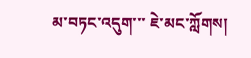མ་བཏང་འདུག་་་ ཇེ་མང་ཀློགས།